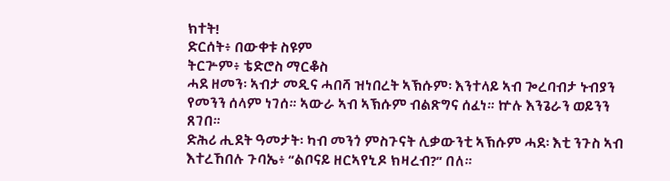ክተት!
ድርሰት፥ በውቀቱ ስዩም
ትርጕም፥ ቴድሮስ ማርቆስ
ሓደ ዘመን፡ ኣብታ መዲና ሓበሻ ዝነበረት ኣኽሱም፡ እንተላይ ኣብ ጐረባብታ ኑብያን የመንን ሰላም ነገሰ። ኣውራ ኣብ ኣኽሱም ብልጽግና ሰፈነ። ኵሉ እንጌራን ወይንን ጸገበ።
ድሕሪ ሒደት ዓመታት፡ ካብ መንጎ ምስጉናት ሊቃውንቲ ኣኽሱም ሓደ፡ እቲ ንጉስ ኣብ እተረኸበሉ ጉባኤ፥ “ልቦናይ ዘርኣየኒዶ ክዛረብ?” በለ።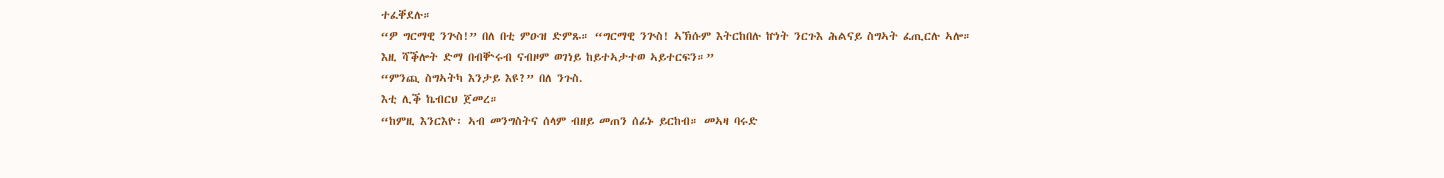ተፈቐደሉ።
“ዎ ግርማዊ ንጕስ!” በለ በቲ ምዑዝ ድምጹ። “ግርማዊ ንጕስ! ኣኽሱም እትርከበሉ ኵነት ንርጉእ ሕልናይ ስግኣት ፈጢርሉ ኣሎ። እዚ ሻቕሎት ድማ በብቝሩብ ናብዞም ወገነይ ከይተኣታተወ ኣይተርፍን።”
“ምንጪ ስግኣትካ እንታይ እዩ?” በለ ንጉስ.
እቲ ሊቕ ኬብርህ ጀመረ።
“ከምዚ እንርእዮ፡ ኣብ መንግስትና ሰላም ብዘይ መጠን ሰፊኑ ይርከብ። መኣዛ ባሩድ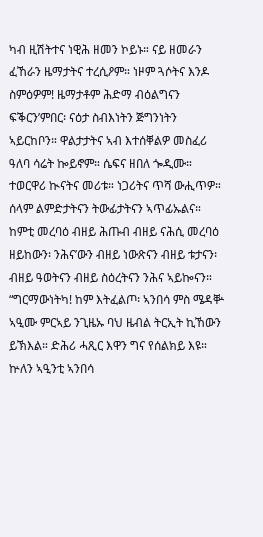ካብ ዚሽትተና ነዊሕ ዘመን ኮይኑ። ናይ ዘመራን ፈኸራን ዜማታትና ተረሲዖም። ነዞም ጓሶትና እንዶ ስምዕዎም! ዜማታቶም ሕድማ ብዕልግናን ፍቕርን’ምበር፡ ናዕታ ስብእነትን ጅግንነትን ኣይርከቦን። ዋልታታትና ኣብ እተሰቐልዎ መስፈሪ ዓለባ ሳሬት ኰይኖም። ሴፍና ዘበለ ጐዲሙ። ተወርዋሪ ኲናትና መሪቱ። ነጋሪትና ጥሻ ውሒጥዎ። ሰላም ልምድታትናን ትውፊታትናን ኣጥፊኡልና። ከምቲ መረባዕ ብዘይ ሕጡብ ብዘይ ናሕሲ መረባዕ ዘይከውን፡ ንሕና’ውን ብዘይ ነውጽናን ብዘይ ቱታናን፡ ብዘይ ዓወትናን ብዘይ ስዕረትናን ንሕና ኣይኰናን።
“ግርማውነትካ! ከም እትፈልጦ፡ ኣንበሳ ምስ ሜዳቝ ኣዒሙ ምርኣይ ንጊዜኡ ባህ ዜብል ትርኢት ኪኸውን ይኽእል። ድሕሪ ሓጺር እዋን ግና የሰልክይ እዩ። ኵለን ኣዒንቲ ኣንበሳ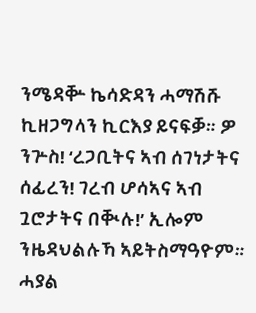ንሜዳቝ ኬሳድዳን ሓማሽሹ ኪዘጋግላን ኪርእያ ይናፍቓ። ዎ ንጕስ! ‘ረጋቢትና ኣብ ሰገነታትና ሰፊረን! ገረብ ሆሳኣና ኣብ ጓሮታትና በቚሉ!’ ኢሎም ንዜዳህልሉኻ ኣይትስማዓዮም። ሓያል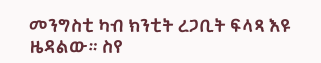መንግስቲ ካብ ክንቲት ረጋቢት ፍላጻ እዩ ዜዳልው። ስየ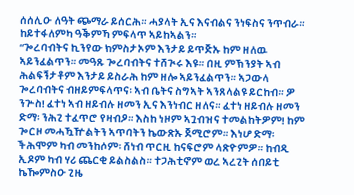ሰሰሊዑ ለዓት ጭማራ ይሰርሕ። ሓያላት ኢና እናብልና ንነፍስና ንጥብራ። ከይተፋለምካ ዓቕምኻ ምፍላጥ ኣይከኣልን።
“ጐረባብትና ኪንየው ክምስታኦም እንታይ ይጥጅኡ ከም ዘለዉ ኣይንፈልጥን። መዓጹ ጐረባብትና ተሸጒሩ እዩ። በዚ ምኽንያት ኣብ ሕልፍኝታቶም እንታይ ይስራሕ ከም ዘሎ ኣይንፈልጥን። ኣጋውላ ጐረባብትና ብዘይምፍላጥና፡ ኣብ ቤትና ስግኣት ኣንጸላልዩ ይርከብ። ዎ ንጕስ! ፈተነ ኣብ ዘይብሉ ዘመን ኢና እንነብር ዘለና። ፈተነ ዘይብሉ ዘመን ድማ፡ ንሕጊ ተፈጥሮ የዛብዖ። እስከ ነዞም ኣጓብዝና ተመልከትዎም! ከም ጐርዞ መሓዃዅልትን ኣጥባትን ኬውጽኡ ጀሚሮም። እነሆ ድማ፡ ችሕሞም ካብ መንከሶም፡ ሸነብ ጥርዚ ከናፍሮም ላጽዮምዎ። ከብዲ ኢዶም ካብ ሃሪ ጨርቂ ይልስልስ። ተጋሕቲኖም ወረ ኣረጊት ሰበይቲ ኬዀምስዑ ጊዜ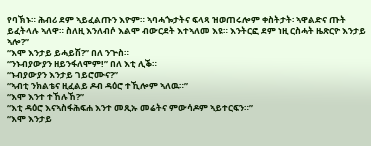የባኽኑ። ሕብሪ ደም ኣይፈልጡን እዮም። ኣባሓጐታትና ፍላጻ ዝወጠሩሎም ቀስትታት፡ ኣዋልድና ጡት ይፈትላሉ ኣለዋ። ስለዚ እንለብሶ እልሞ ብውርደት እተኣለመ እዩ። እንትርፎ ደም ነዚ ርስሓት ዜጽርዮ እንታይ ኣሎ?”
“እሞ እንታይ ይሓይሽ?” በለ ንጕስ።
“ንኑብያውያን ዘይንፋለሞም!” በለ እቲ ሊቕ።
“ኑብያውያን እንታይ ገይሮሙና?”
“ኣብቲ ንክልቴና ዚፈልይ ዶብ ዳዕሮ ተኺሎም ኣለዉ።”
“እሞ እንተ ተኸሉኸ?”
“እቲ ዳዕሮ እናኣስፋሕፍሐ እንተ መጺኡ መሬትና ምውሳዶም ኣይተርፍን።”
“እሞ እንታይ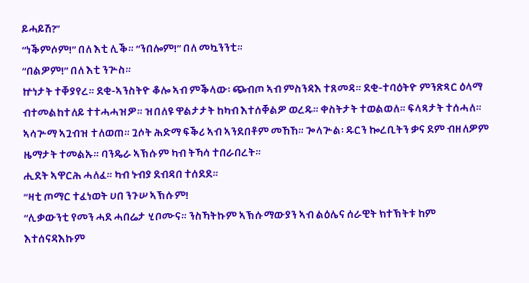ይሓይሽ?”
“ነቕምሶም!” በለ እቲ ሊቕ። “ንበሎም!” በለ መኳንንቲ።
“በልዎም!” በለ እቲ ንጕስ።
ኵነታት ተቐያየረ። ደቂ-ኣንስትዮ ቆሎ ኣብ ምቕላው፡ ጭብጦ ኣብ ምስንዳእ ተጸመዳ። ደቂ-ተባዕትዮ ምንጽጻር ዕላማ ብተመልከተለይ ተተሓሓዝዎ። ዝበለዩ ዋልታታት ከካብ እተሰቐልዎ ወረዱ። ቀስትታት ተወልወለ። ፍላጻታት ተሰሓለ። ኣሳጕማ ኣጓብዝ ተለወጠ። ጓሶት ሕድማ ፍቕሪ ኣብ ኣንደበቶም መኸኸ። ጐላጕል፡ ዱርን ኰረቢትን ቃና ደም ብዘለዎም ዜማታት ተመልኡ። ባንዴራ ኣኽሱም ካብ ትኻሳ ተበራበረት።
ሒደት ኣዋርሕ ሓለፈ። ካብ ኑብያ ደብዳበ ተሰደደ።
“ዛቲ ጦማር ተፈነወት ሀበ ንጉሠ ኣኽሱም!
“ሊቃውንቲ የመን ሓደ ሓበሬታ ሂቦሙና። ንስኻትኩም ኣኽሱማውያን ኣብ ልዕሌና ሰራዊት ክተኽትቱ ከም እተሰናዳእኩም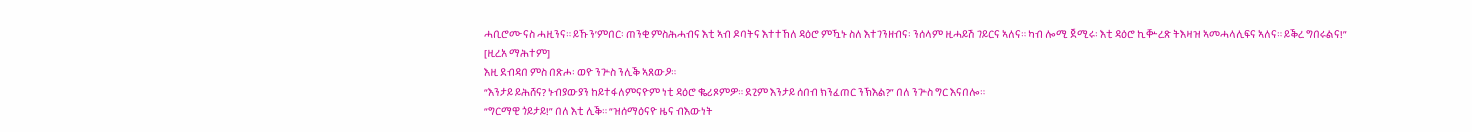ሓቢሮሙናስ ሓዚንና። ይኹን’ምበር፡ ጠንቂ ምስሕሓብና እቲ ኣብ ዶባትና እተተኸለ ዳዕሮ ምዃኑ ስለ እተገንዘብና፡ ንሰላም ዚሓይሽ ገይርና ኣለና። ካብ ሎሚ ጀሚሩ፡ እቲ ዳዕሮ ኪቝረጽ ትእዛዝ ኣመሓላሊፍና ኣለና። ይቕረ ግበሩልና!”
[ዚረአ ማሕተም]
እዚ ደብዳበ ምስ በጽሖ፡ ወዮ ንጕስ ንሊቕ ኣጸውዖ።
“እንታይ ይሕሸና? ኑብያውያን ከይተፋለምናዮም ነቲ ዳዕሮ ቈሪጾምዎ። ደጊም እንታይ ሰበብ ክንፈጠር ንኽእል?” በለ ንጕስ ግር እናበሎ።
“ግርማዊ ጎይታይ!” በለ እቲ ሊቕ። “ዝሰማዕናዮ ዜና ብእውነት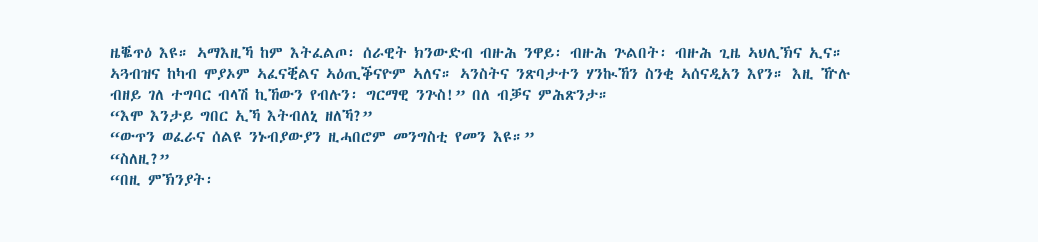ዜቘጥዕ እዩ። ኣማእዚኻ ከም እትፈልጦ፡ ሰራዊት ክንውድብ ብዙሕ ንዋይ፡ ብዙሕ ጕልበት፡ ብዙሕ ጊዜ ኣህሊኽና ኢና። ኣጓብዝና ከካብ ሞያኦም ኣፈናቒልና ኣዕጢቕናዮም ኣለና። ኣንስትና ንጽባታተን ሃንኲኸን ስንቂ ኣሰናዲአን እየን። እዚ ዅሉ ብዘይ ገለ ተግባር ብላሽ ኪኸውን የብሉን፡ ግርማዊ ንጕስ!” በለ ብቓና ምሕጽንታ።
“እሞ እንታይ ግበር ኢኻ እትብለኒ ዘለኻ?”
“ውጥን ወፈራና ሰልዩ ንኑብያውያን ዚሓበሮም መንግስቲ የመን እዩ።”
“ስለዚ?”
“በዚ ምኽንያት፡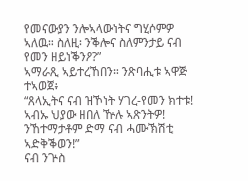የመናውያን ንሎኣላውነትና ግሂሶምዎ ኣለዉ። ስለዚ፡ ንቕሎና ስለምንታይ ናብ የመን ዘይነቕንዖ?”
ኣማራጺ ኣይተረኸበን። ንጽባሒቱ ኣዋጅ ተኣወጀ፥
“ጸላኢትና ናብ ዝኾነት ሃገረ-የመን ክተቱ! ኣብኡ ህያው ዘበለ ዅሉ ኣጽንትዎ! ንኸተማታቶም ድማ ናብ ሓሙኽሽቲ ኣድቅቕወን!”
ናብ ንጕስ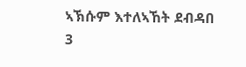ኣኽሱም እተለኣኸት ደብዳበ
3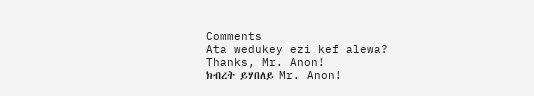Comments
Ata wedukey ezi kef alewa?
Thanks, Mr. Anon!
ክብረት ይሃበለይ Mr. Anon!